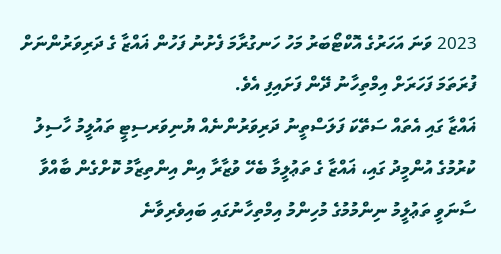2023 ވަނަ އަހަރުގެ އޮކްޓޯބަރު މަހު ހަނގުރާމަ ފެށުނު ފަހުން ޣައްޒާ ގެ ދަރިވަރުންނަށް ފުރަތަމަ ފަހަރަށް އިމްތިހާނު ދޭން ފަށައިފި އެވެ.
ޣައްޒާ ގައި އެތައް ސަތޭކަ ފަލަސްތީނު ދަރިވަރުންނެއް ޔުނިވަރސިޓީ ތައުލީމު ހާސިލު ކުރުމުގެ އުންމީދު ގައި، ޣައްޒާ ގެ ތަޢުލީމާ ބެހޭ ވުޒާރާ އިން އިންތިޒާމު ކޮށްގެން ބާއްވާ ސާނަވީ ތަޢުލީމު ނިންމުމުގެ މުހިންމު އިމްތިހާނުގައި ބައިވެރިވާނެ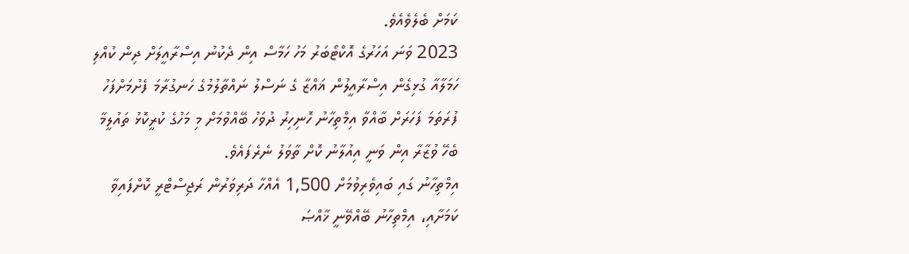ކަމަށް ބެލެވެއެވެ.
2023 ވަނަ އަހަރުގެ އޮކްޓޯބަރު މަހު ހަމާސް އިން ދެކުނު އިސްރާއީލަށް ދިން ކުއްލި ހަމަލާއާ ގުޅިގެން އިސްރާއީލުން ޣައްޒާ ގެ ނަސްލު ނައްތާލުމުގެ ހަނގުރާމަ ފެށުމަށްފަހު ފުރަތަމަ ފަހަރަށް ބާއްވާ އިމްތިހާނު ހޮނިހިރު ދުވަހު ބޭއްވުމަށް މި މަހުގެ ކުރީކޮޅު ތައުލީމާ ބެހޭ ވުޒާރާ އިން ވަނީ އިއުލާނު ކޮށް ތާވަލު ނެރެފައެވެ.
އިމްތިހާނު ގައި ބައިވެރިވުމަށް 1,500 އެއްހާ ދަރިވަރުން ރަޖިސްޓްރީ ކޮށްފައިވާ ކަމަށާއި، އިމްތިހާނު ބޭއްވޭނީ ޚާއްޞަ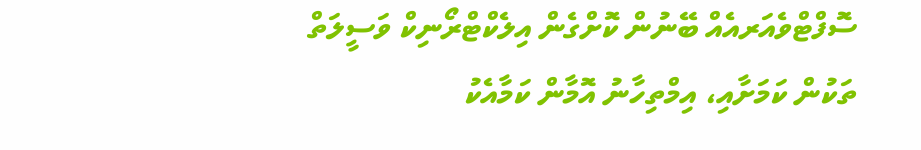ސޮފްޓްވެއަރއެއް ބޭނުން ކޮށްގެން އިލެކްޓްރޯނިކް ވަސީލަތް ތަކުން ކަމަށާއި، އިމްތިހާނު އޮމާން ކަމާއެކު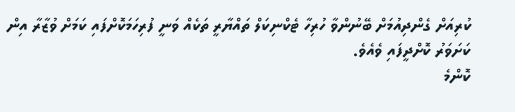ކުރިއަށް ގެންދިއުމަށް ބޭނުންވާ ހުރިހާ ޓެކްނިކަލް ތައްޔާރީ ތަކެއް ވަނީ ފުރިހަމަކޮށްފައި ކަމަށް ވުޒާރާ އިން ކަށަވަރު ކޮށްދީފައި ވެއެވެ.
ކޮންމެ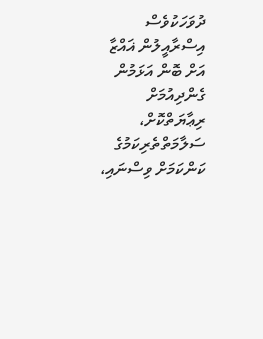ދުވަހަކުވެސް އިސްރާއީލުން ޣައްޒާ އަށް ބޮން އަޅަމުން ގެންދިއުމަށް ރިޢާޔަތްކޮށް، ސަލާމަތްތެރިކަމުގެ ކަންކަމަށް ވިސްނައި،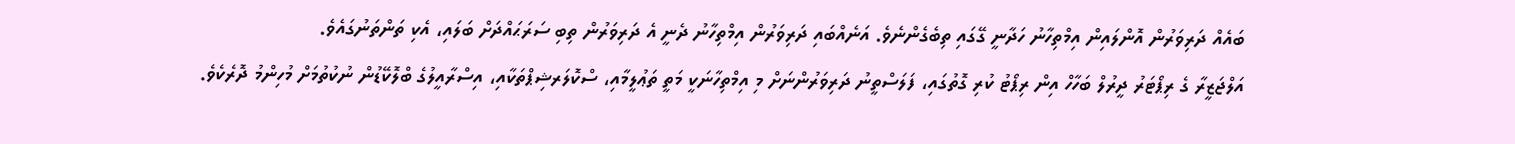ބައެއް ދަރިވަރުން އޮންލައިން އިމްތިހާނު ހަދާނީ ގޭގައި ތިބެގެންނެވެ. އަނެއްބައި ދަރިވަރުން އިމްތިހާނު ދެނީ އެ ދަރިވަރުން ތިބި ސަރަޙައްދަށް ބަލައި، އެކި ތަންތަނުގައެވެ.
އަލްޖަޒީރާ ގެ ރިޕޯޓަރު ދީރުލް ބަހާހް އިން ރިޕޯޓު ކުރި ގޮތުގައި، ފަލަސްތީނު ދަރިވަރުންނަށް މި އިމްތިހާނަކީ މަތީ ތަޢުލީމާއި، ސްކޮލަރޝިޕްތަކާއި، އިސްރާއީލުގެ ބްލޮކޭޑުން ނުކުތުމަށް މުހިންމު ދޮރެކެވެ.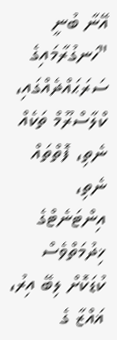އޭނާ ބުނީ "ހަނގުރާމައިގެ ސަރަޙައްދެއްގައި، ކްލާސްރޫމް ތަކެއް ނެތި، ފޮތްތައް ނެތި، އިންޓަނެޓްގެ ޚިދުމަތްވެސް ކުޑަކޮށް ލިބޭ އިރު، ޣައްޒާ ގެ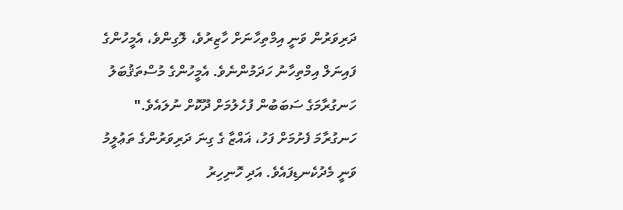ދަރިވަރުން ވަނީ އިމްތިހާނަށް ހާޒިރުވެ، ލޮގިންވެ، އެމީހުންގެ ފައިނަލް އިމްތިހާނު ހަދަމުންނެވެ. އެމީހުންގެ މުސްތަޤުބަލު ހަނގުރާމަގެ ސަބަބުން ފުހެލުމަށް ދޫކޮށް ނުލައެވެ."
ހަނގުރާމަ ފެށުމަށް ފަހު، ޣައްޒާ ގެ ގިނަ ދަރިވަރުންގެ ތަޢުލީމު ވަނީ މެދުކެނޑިފައެވެ. އަދި ހޮނިހިރު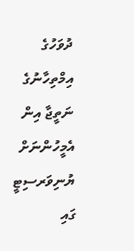ދުވަހުގެ އިމްތިހާނުގެ ނަތީޖާ އިން އެމީހުންނަށް ޔުނިވަރސިޓީ ގައި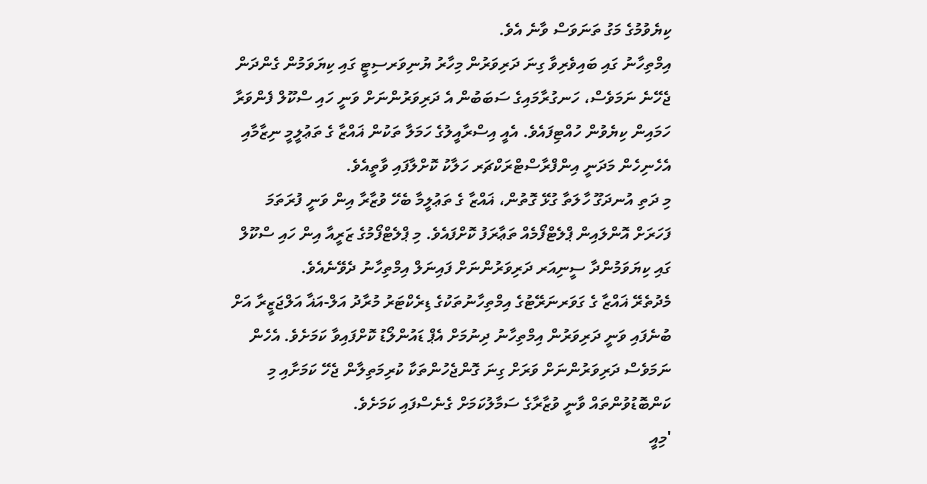ކިޔެވުމުގެ މަގު ތަނަވަސް ވާނެ އެވެ.
އިމްތިހާނު ގައި ބައިވެރިވާ ގިނަ ދަރިވަރުން މިހާރު ޔުނިވަރސިޓީ ގައި ކިޔަވަމުން ގެންދަން ޖެހޭނެ ނަމަވެސް، ހަނގުރާމައިގެ ސަބަބުން އެ ދަރިވަރުންނަށް ވަނީ ހައި ސްކޫލް ފެންވަރާ ހަމައިން ކިޔެވުން ހުއްޓިފައެވެ. އެއީ އިސްރާއީލުގެ ހަމަލާ ތަކުން ޣައްޒާ ގެ ތަޢުލީމީ ނިޒާމާއި އެހެނިހެން މަދަނީ އިންފްރާސްޓްރަކްޗަރ ހަލާކު ކޮށްލާފައި ވާތީއެވެ.
މި ދަތި އުނދަގޫ ހާލަތާ ގުޅޭ ގޮތުން، ޣައްޒާ ގެ ތަޢުލީމާ ބެހޭ ވުޒާރާ އިން ވަނީ ފުރަތަމަ ފަހަރަށް އޮންލައިން ޕްލެޓްފޯމެއް ތަޢާރަފު ކޮށްފައެވެ. މި ޕްލެޓްފޯމުގެ ޒަރީއާ އިން ހައި ސްކޫލް ގައި ކިޔަވަމުންދާ ސީނިއަރ ދަރިވަރުންނަށް ފައިނަލް އިމްތިހާނު ދެވޭނެއެވެ.
މެދުތެރޭ ޣައްޒާ ގެ ގަވަރނަރޭޓުގެ އިމްތިހާނުތަކުގެ ޑިރެކްޓަރު މުރާދު އަލް-އަޣާ އަލްޖަޒީރާ އަށް ބުނެފައި ވަނީ ދަރިވަރުން އިމްތިހާނު ދިނުމަށް އެޕް ޑައުންލޯޑު ކޮށްފައިވާ ކަމަށެވެ. އެހެން ނަމަވެސް ދަރިވަރުންނަށް ވަރަށް ގިނަ ގޮންޖެހުންތަކާ ކުރިމަތިލާން ޖެހޭ ކަމަށާއި މި ކަންބޮޑުވުންތައް ވާނީ ވުޒާރާގެ ސަމާލުކަމަށް ގެނެސްފައި ކަމަށެވެ.
'މިއީ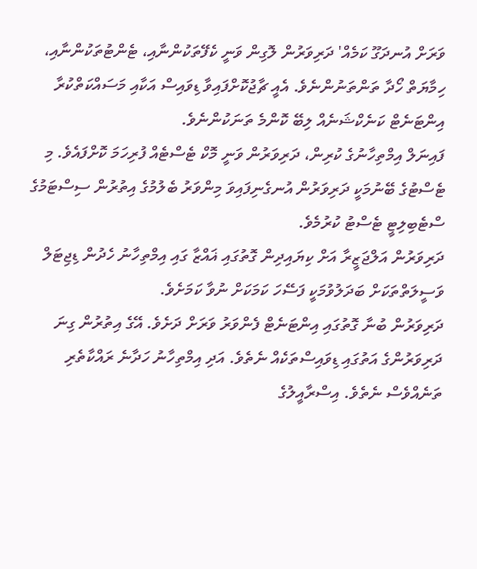ވަރަށް އުނދަގޫ ކަމެއް' ދަރިވަރުން ލޮގިން ވަނީ ކެފޭތަކުންނާއި، ޓެންޓުތަކުންނާއި، ހިމާޔަތް ހޯދާ ތަންތަނުންނެވެ. އެއީ ޗާޖުކޮށްފައިވާ ޑިވައިސް އަކާއި މަސައްކަތްކުރާ އިންޓަނެޓް ކަނެކްޝަނެއް ލިބޭ ކޮންމެ ތަނަކުންނެވެ.
ފައިނަލް އިމްތިހާނުގެ ކުރިން، ދަރިވަރުން ވަނީ މޮކް ޓެސްޓެއް ފުރިހަމަ ކޮށްފައެވެ. މި ޓެސްޓުގެ ބޭނުމަކީ ދަރިވަރުން އުނގެނިފައިވަ މިންވަރު ބެލުމުގެ އިތުރުން ސިސްޓަމުގެ ސްޓެބިލިޓީ ޓެސްޓު ކުރުމެވެ.
ދަރިވަރުން އަލްޖަޒީރާ އަށް ކިޔައިދިން ގޮތުގައި ޣައްޒާ ގައި އިމްތިހާނު ހެދުން ޑިޖިޓަލް ވަސީލަތްތަކަށް ބަދަލުވުމަކީ ފަސޭހަ ކަމަކަށް ނުވާ ކަމަށެވެ.
ދަރިވަރުން ބުނާ ގޮތުގައި އިންޓަނެޓް ފެންވަރު ވަރަށް ދަށެވެ. އޭގެ އިތުރުން ގިނަ ދަރިވަރުންގެ އަތުގައި ޑިވައިސްތަކެއް ނެތެވެ. އަދި އިމްތިހާނު ހަދާނެ ރައްކާތެރި ތަނެއްވެސް ނެތެވެ. އިސްރާއީލުގެ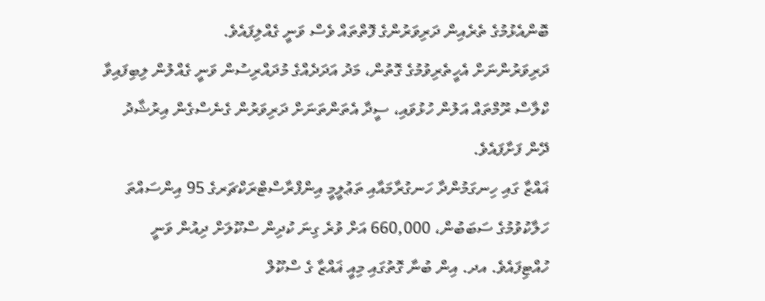ބޮންއެޅުމުގެ ތެރެއިން ދަރިވަރުންގެ ފޮތްތައް ވެސް ވަނީ ގެއްލިފައެވެ.
ދަރިވަރުންނަށް އެހީތެރިވުމުގެ ގޮތުން، މަދު އަދަދެއްގެ މުދައްރިސުން ވަނީ ގެއްލުން ލިބިފައިވާ ކްލާސް ރޫމްތައް އަލުން ހުޅުވައި، ސީދާ އެތަންތަނަށް ދަރިވަރުން ގެނެސްގެން އިރުޝާދު ދޭން ފަށާފައެވެ.
ޣައްޒާ ގައި ހިނގަމުންދާ ހަނގުރާމައާއި ތަޢުލީމީ އިންފްރާސްޓްރަކްޗަރގެ 95 އިންސައްތަ ހަލާކުވުމުގެ ސަބަބުން، 660,000 އަށް ވުރެ ގިނަ ކުދިން ސްކޫލަށް ދިއުން ވަނީ ހުއްޓިފައެވެ. އދ. އިން ބުނާ ގޮތުގައި މިއީ ޣައްޒާ ގެ ސްކޫލް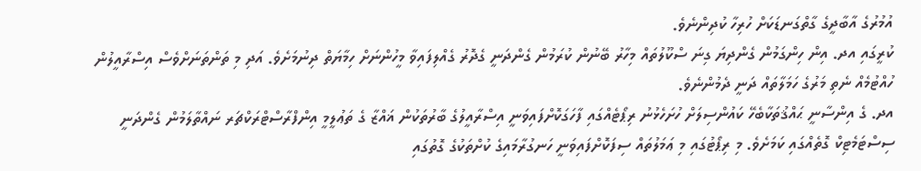އުމުރުގެ އާބާދީގެ ގާތްގަނޑަކަށް ހުރިހާ ކުދިންނެވެ.
ކުރީގައި އދ. އިން ހިންގަމުން ގެންދިޔަ ގިނަ ސްކޫލުތައް މިހާރު ބޭނުން ކުރަމުން ގެންދަނީ ގެދޮރު ގެއްލިފައިވާ މީހުންނަށް ހިމާޔަތް ދިނުމަށެވެ. އަދި މި ތަންތަނަށްވެސް އިސްރާއީލުން ހުއްޓުމެއް ނެތި މަރުގެ ހަމަލާތައް ދަނީ ދެމުންނެވެ.
އދ. ގެ އިންސާނީ ޙައްޤުތަކާބެހޭ ކައުންސިލަށް ހުށަހެޅުނު ރިޕޯޓެއްގައި ފާހަގަކޮށްފައިވަނީ އިސްރާއީލުގެ ބާރުތަކުން ޣައްޒާ ގެ ތަޢުލީމީ އިންފްރާސްޓްރަކްޗަރ ނައްތާލަމުން ގެންދަނީ ސިސްޓަމެޓިކް ގޮތެއްގައި ކަމަށެވެ. މި ރިޕޯޓުގައި މި ޢަމަލުތައް ސިފަކޮށްފައިވަނީ ހަނގުރާމައިގެ ކުށްތަކުގެ ގޮތުގައި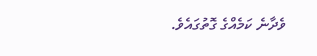ވެދާނެ ކަމެއްގެ ގޮތުގައެވެ.